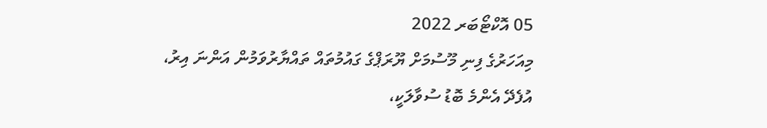05 އޮކްޓޯބަރ 2022
މިއަހަރުގެ ފިނި މޫސުމަށް ޔޫރަޕްގެ ގައުމުތައް ތައްޔާރުވަމުން އަންނަ އިރު، އުފެދޭ އެންމެ ބޮޑު ސުވާލަކީ،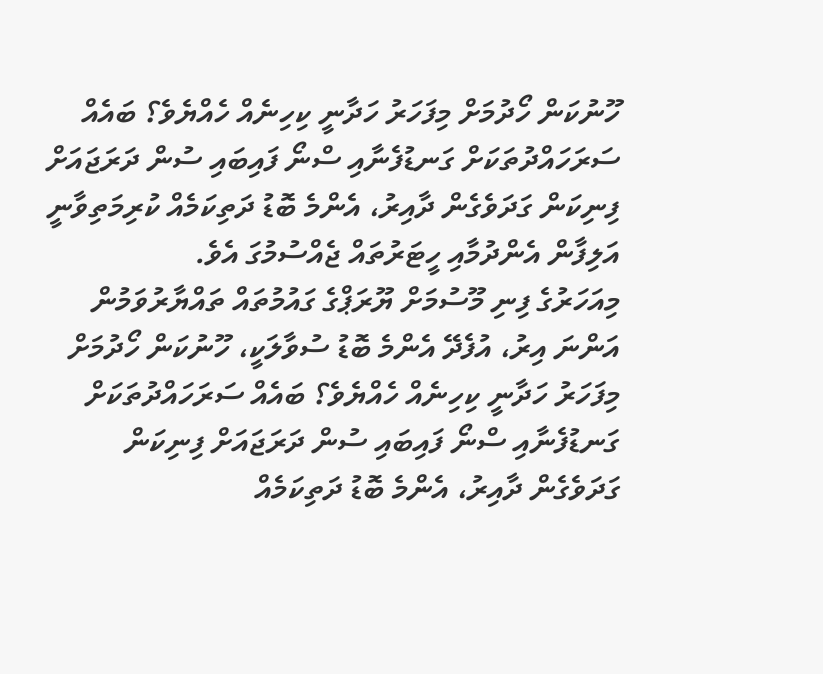ހޫނުކަން ހޯދުމަށް މިފަހަރު ހަދާނީ ކިހިނެއް ހެއްޔެވެ؟ ބައެއް ސަރަހައްދުތަކަށް ގަނޑުފެނާއި ސްނޯ ފައިބައި ސުން ދަރަޖައަށް ފިނިކަން ގަދަވެގެން ދާއިރު، އެންމެ ބޮޑު ދަތިކަމެއް ކުރިމަތިވާނީ އަލިފާން އެންދުމާއި ހީޓަރުތައް ޖެއްސުމުގަ އެވެ.
މިއަހަރުގެ ފިނި މޫސުމަށް ޔޫރަޕްގެ ގައުމުތައް ތައްޔާރުވަމުން އަންނަ އިރު، އުފެދޭ އެންމެ ބޮޑު ސުވާލަކީ، ހޫނުކަން ހޯދުމަށް މިފަހަރު ހަދާނީ ކިހިނެއް ހެއްޔެވެ؟ ބައެއް ސަރަހައްދުތަކަށް ގަނޑުފެނާއި ސްނޯ ފައިބައި ސުން ދަރަޖައަށް ފިނިކަން ގަދަވެގެން ދާއިރު، އެންމެ ބޮޑު ދަތިކަމެއް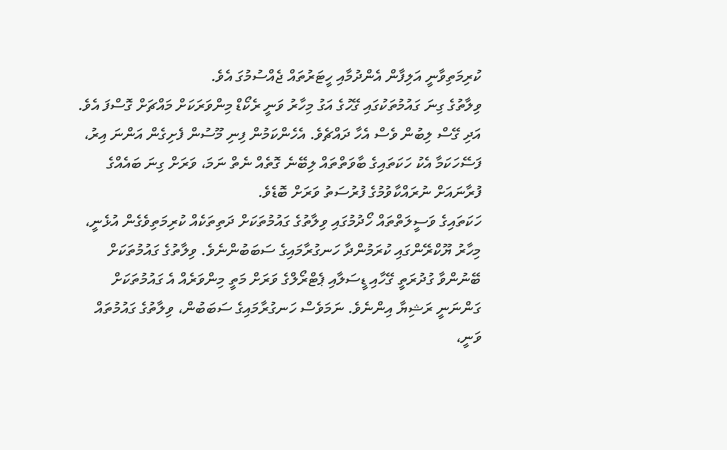ކުރިމަތިވާނީ އަލިފާން އެންދުމާއި ހީޓަރުތައް ޖެއްސުމުގަ އެވެ.
ވިލާތުގެ ގިނަ ގައުމުތަކުގައި ގޭހުގެ އަގު މިހާރު ވަނީ ރެކޯޑް މިންވަރަކަށް މައްޗަށް ގޮސްފަ އެވެ. އަދި ގޭސް ލިބުން ވެސް އެހާ ދައްޗެވެ. އެހެންކަމުން ފިނި މޫސުން ފެށިގެން އަންނަ އިރު، ފަސޭހަކަމާ އެކު ހަކަތައިގެ ބާވަތްތައް ލިބޭނެ ގޮތެއް ނެތް ނަމަ، ވަރަށް ގިނަ ބައެއްގެ ފުރާނައަށް ނުރައްކާވުމުގެ ފުރުސަތު ވަރަށް ބޮޑެވެ.
ހަކަތައިގެ ވަސީލަތްތައް ހޯދުމުގައި ވިލާތުގެ ގައުމުތަކަށް ދަތިތަކެއް ކުރިމަތިވެގެން އުޅެނީ، މިހާރު ޔޫކްރޭންގައި ކުރަމުންދާ ހަނގުރާމައިގެ ސަބަބުންނެވެ. ވިލާތުގެ ގައުމުތަކަށް ބޭނުންވާ ގުދުރަތީ ގޭހާއި ޑީސަލާއި ޕެޓްރޯލްގެ ވަރަށް މަތީ މިންވަރެއް އެ ގައުމުތަކަށް ގަންނަނީ ރަޝިޔާ އިންނެވެ. ނަމަވެސް ހަނގުރާމައިގެ ސަބަބުން، ވިލާތުގެ ގައުމުތައް ވަނީ،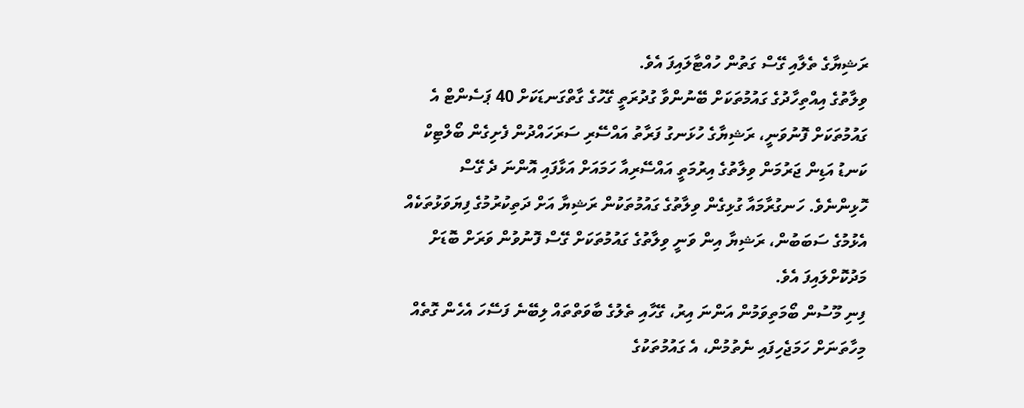ރަޝިޔާގެ ތެލާއި ގޭސް ގަތުން ހުއްޓާލައިފަ އެވެ.
ވިލާތުގެ އިއްތިހާދުގެ ގައުމުތަކަށް ބޭނުންވާ ގުދުރަތީ ގޭހުގެ ގާތްގަނޑަކަށް 40 ޕަސެންޓް އެ ގައުމުތަކަށް ފޮނުވަނީ، ރަޝިޔާގެ ހުޅަނގު ފަރާތު އައްސޭރި ސަރަހައްދުން ފެށިގެން ބޯލްޓިކް ކަނޑު އަޑިން ޖަރުމަން ވިލާތުގެ އިރުމަތީ އައްސޭރިއާ ހަމައަށް އަޅާފައި އޮންނަ ދެ ގޭސް ހޮޅިންނެވެ. ހަނގުރާމައާ ގުޅިގެން ވިލާތުގެ ގައުމުތަކުން ރަޝިޔާ އަށް ދަތިކުރުމުގެ ފިޔަވަޅުތަކެއް އެޅުމުގެ ސަބަބުން، ރަޝިޔާ އިން ވަނީ ވިލާތުގެ ގައުމުތަކަށް ގޭސް ފޮނުވުން ވަރަށް ބޮޑަށް މަދުކޮށްލައިފަ އެވެ.
ފިނި މޫސުން ބޯމަތިވަމުން އަންނަ އިރު، ގޭހާއި ތެލުގެ ބާވަތްތައް ލިބޭނެ ފަސޭހަ އެހެން ގޮތެއް މިހާތަނަށް ހަމަޖެހިފައި ނެތުމުން، އެ ގައުމުތަކުގެ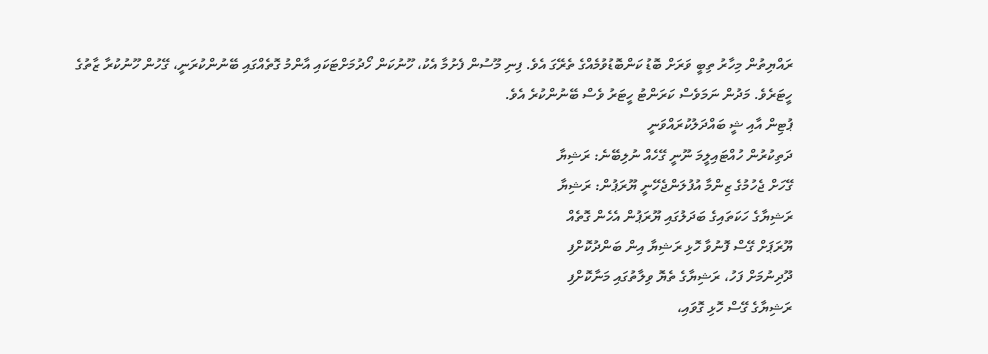ރައްޔިތުން މިހާރު ތިބީ ވަރަށް ބޮޑު ކަންބޮޑުވުމެއްގެ ތެރޭގަ އެވެ. ފިނި މޫސުން ފެށުމާ އެކު، ހޫނުކަން ހޯދުމަށްޓަކައި އާންމު ގޮތެއްގައި ބޭނުންކުރަނީ، ގޭހުން ހޫނުކުރާ ޒާތުގެ ހީޓަރެވެ. މަދުން ނަމަވެސް ކަރަންޓު ހީޓަރު ވެސް ބޭނުންކުރެ އެވެ.
ޕުޓިން އާއި ޝީ ބައްދަލުކުރައްވަނީ
ދަތިކުރުން ހުއްޓައިލީމަ ނޫނީ ގޭހެއް ނުލިބޭނެ: ރަޝިޔާ
ގޭހަށް ޖެހުމުގެ ޒިންމާ އުފުލަންޖެހޭނީ ޔޫރަޕުން: ރަޝިޔާ
ރަޝިޔާގެ ހަކަތައިގެ ބަދަލުގައި ޔޫރަޕުން އެހެން ގޮތެއް
ޔޫރަޕަށް ގޭސް ފޮނުވާ ހޮޅި ރަޝިޔާ އިން ބަންދުކޮށްފި
ދޫދިނުމަށް ފަހު، ރަޝިޔާގެ ތެޔޮ ވިލާތުގައި މަނާކޮށްފި
ރަޝިޔާގެ ގޭސް ހޮޅި ގޮވައި،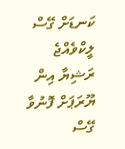ކަނޑަށް ގޭސް ލީކްވެއްޖެ
ރަޝިޔާ އިން ޔޫރަޕަށް ފޮނުވާ ގޭސް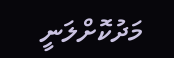މަދުކޮށްލަނީ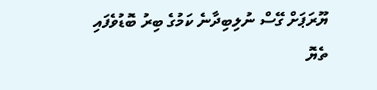ޔޫރަޕަށް ގޭސް ނުލިބިދާނެ ކަމުގެ ބިރު ބޮޑުވެފައި
ތެޔޮ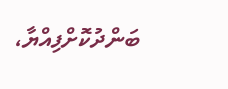ބަންދުކޮށްފިއްޔާ،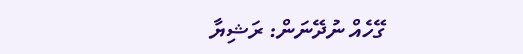ގޭހެއް ނުދޭނަން: ރަޝިޔާ